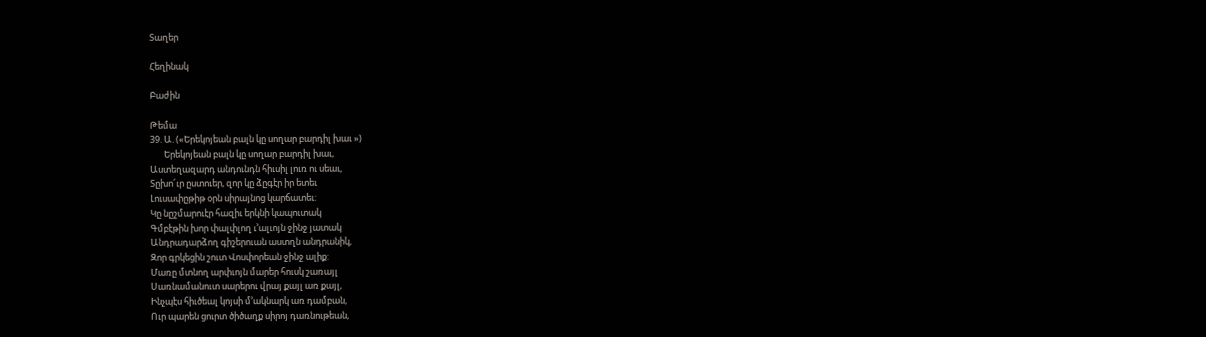Տաղեր

Հեղինակ

Բաժին

Թեմա
39. Ա. («Երեկոյեան բալն կը սողար բարդիլ խաւ »)
       Երեկոյեան բալն կը սողար բարդիլ խաւ,
Աստեղազարդ անդունդն հիւսիլ լուռ ու սեաւ,
Տըխո՜ւր ըստուեր, զոր կը ձըգէր իր ետեւ
Լուսափըթիթ օրն սիրայնոց կարճատեւ:
Կը նըշմարուէր հազիւ երկնի կապուտակ
Գմբէթին խոր փալփլող ւ՚ալւոյն ջինջ յատակ
Անդրադարձող գիշերուան աստղն անդրանիկ,
Զոր գրկեցին շուտ Վոսփորեան ջինջ ալիք:
Մառը մտնող արփւոյն մարեր հուսկ շառայլ
Սառնամանուտ սարերու վրայ քայլ առ քայլ,
Ինչպէս հիւծեալ կոյսի մ՚ակնարկ առ դամբան,
Ուր պարեն ցուրտ ծիծաղք սիրոյ դառնութեան,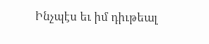Ինչպէս եւ իմ դիւթեալ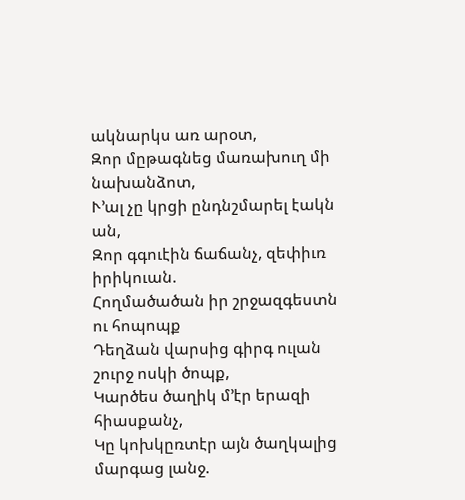ակնարկս առ արօտ,
Զոր մըթագնեց մառախուղ մի նախանձոտ,
Ւ՚ալ չը կրցի ընդնշմարել էակն ան,
Զոր գգուէին ճաճանչ, զեփիւռ իրիկուան.
Հողմածածան իր շրջազգեստն ու հոպոպք
Դեղձան վարսից գիրգ ուլան շուրջ ոսկի ծոպք,
Կարծես ծաղիկ մ՚էր երազի հիասքանչ,
Կը կոխկըռտէր այն ծաղկալից մարգաց լանջ.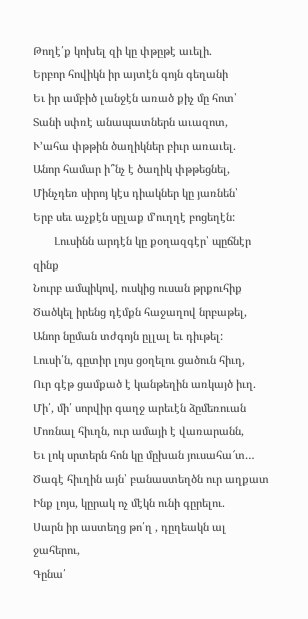Թողէ՛ք կոխել զի կը փթըթէ աւելի.
Երբոր հովիկն իր այտէն գոյն գեղանի
Եւ իր ամբիծ լանջէն առած քիչ մը հոտ՝
Տանի սփռէ անապատներն աւազոտ,
Ւ՚ահա փթթին ծաղիկներ բիւր առաւել.
Անոր համար ի՞նչ է ծաղիկ փթթեցնել,
Մինչդեռ սիրոյ կէս դիակներ կը յառնեն՝
Երբ սեւ աչքէն սըլաք մ՚ուղղէ բոցեղէն:
       Լուսինն արդէն կը քօղազգէր՝ պըճնէր զինք
Նուրբ ամպիկով, ուսկից ուսան թրքուհիք
Ծածկել իրենց դէմքն հաջաղով նրբաթել,
Անոր նըման տժգոյն ըլլալ եւ դիւթել:
Լուսի՛ն, գըտիր լոյս ցօղելու ցածուն հիւղ,
Ուր գէթ ցամքած է կանթեղին առկայծ իւղ.
Մի՛, մի՛ սորվիր գաղջ արեւէն ձըմեռուան
Մոռնալ հիւղն, ուր ամայի է վառարանն,
Եւ լոկ սրտերն հոն կը մըխան յուսահա՜տ…
Ծագէ հիւղին այն՝ բանաստեղծն ուր աղքատ
Ինք լոյս, կըրակ ոչ մէկն ունի գըրելու.
Սարն իր աստեղց թո՛ղ , դըղեակն ալ ջահերու,
Գընա՛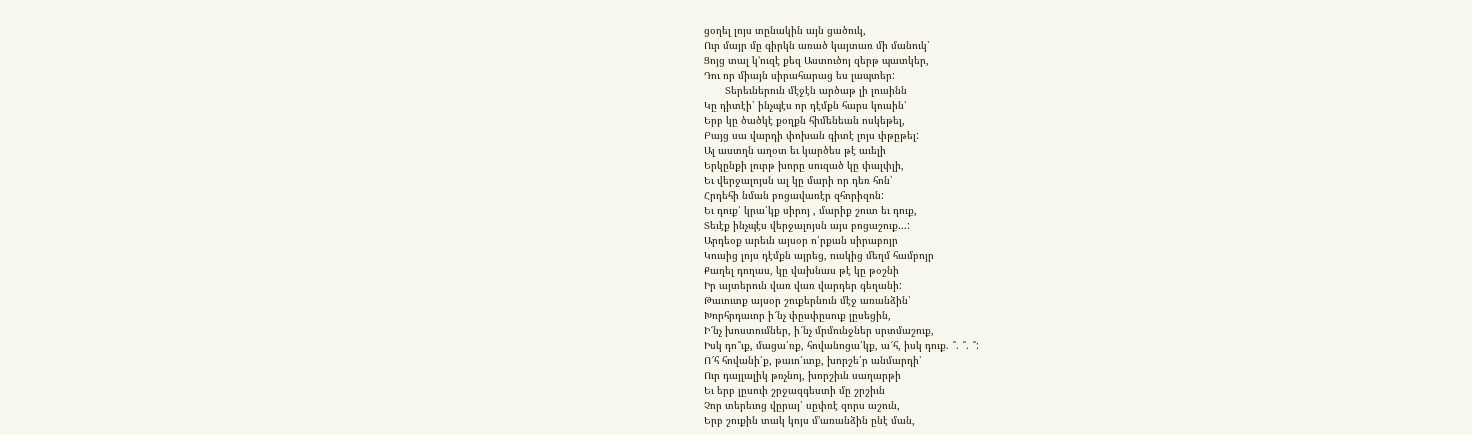ցօղել լոյս տընակին այն ցածուկ,
Ուր մայր մը գիրկն առած կայտառ մի մանուկ՝
Ցոյց տալ կ՚ուզէ քեզ Աստուծոյ զերթ պատկեր,
Դու որ միայն սիրահարաց ես լապտեր:
       Տերեւներուն մէջէն արծաթ լի լուսինն
Կը դիտէի՝ ինչպէս որ դէմքն հարս կուսին՝
Երբ կը ծածկէ քօղքն հիմենեան ոսկեթել,
Բայց սա վարդի փոխան գիտէ լոյս փթըթել:
Ալ աստղն աղօտ եւ կարծես թէ աւելի
Երկընքի լուրթ խորը սուզած կը փալփլի,
Եւ վերջալոյսն ալ կը մարի որ դեռ հոն՝
Հրդեհի նման բոցավառէր զհորիզոն:
Եւ դուք՝ կրա՛կք սիրոյ , մարիք շուտ եւ դուք,
Տեւէք ինչպէս վերջալոյսն այս բոցաշուք…:
Արդեօք արեւն այսօր ո՛րքան սիրաբոյր
Կուսից լոյս դէմքն այրեց, ուսկից մեղմ համբոյր
Քաղել դողաս, կը վախնաս թէ կը թօշնի
Իր այտերուն վառ վառ վարդեր գեղանի:
Թաւուտք այսօր շուքերնուն մէջ առանձին՝
Խորհրդաւոր ի՜նչ փըսփըսուք լըսեցին,
Ի՜նչ խոստումներ, ի՜նչ մրմունջներ սրտմաշուք,
Իսկ դո՞ւք, մացա՛ռք, հովանոցա՛կք, ա՜հ, իսկ դուք. ՞. ՞. ՞:
Ո՜հ հովանի՛ք, թաւո՛ւտք, խորշե՛ր անմարդի՝
Ուր դայլալիկ թռչնոյ, խորշիւն սաղարթի
Եւ երբ լըսուի շրջազգեստի մը շրշիւն
Չոր տերեւոց վըրայ՝ սըփռէ զորս աշուն,
Երբ շուքին տակ կոյս մ՚առանձին ընէ ման,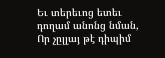Եւ տերեւոց ետեւ դողամ անոնց նման,
Որ չըլլայ թէ դիպիմ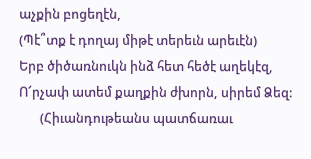աչքին բոցեղէն,
(Պէ՞տք է դողայ միթէ տերեւն արեւէն)
Երբ ծիծառնուկն ինձ հետ հեծէ աղեկէզ,
Ո՜րչափ ատեմ քաղքին ժխորն, սիրեմ Ձեզ:
       (Հիւանդութեանս պատճառաւ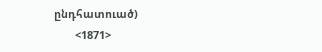ընդհատուած)
       <1871>